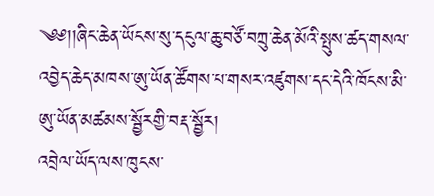༄༅།།ཞིང་ཆེན་ཡོངས་སུ་དངུལ་ཆུ་བཙོ་བཀྲུ་ཆེན་མོའི་སྤུས་ཚད་གསལ་འབྱེད་ཆེད་མཁས་ཨུ་ཡོན་ཚོགས་པ་གསར་འཛུགས་དང་དེའི་ཁོངས་མི་ཨུ་ཡོན་མཚམས་སྦྱོརགྱི་བརྡ་སྦྱོར།
འབྲེལ་ཡོད་ལས་ཁུངས་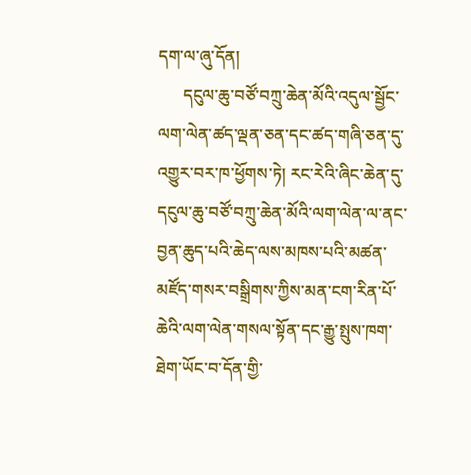དག་ལ་ཞུ་དོན།
      དངུལ་ཆུ་བཙོ་བཀྲུ་ཆེན་མོའི་འདུལ་སྦྱོང་ལག་ལེན་ཚད་ལྡན་ཅན་དང་ཚད་གཞི་ཅན་དུ་འགྱུར་བར་ཁ་ཕྱོགས་ཏེ། རང་རེའི་ཞིང་ཆེན་དུ་དངུལ་ཆུ་བཙོ་བཀྲུ་ཆེན་མོའི་ལག་ལེན་ལ་ནང་བྱན་ཆུད་པའི་ཆེད་ལས་མཁས་པའི་མཚན་མཛོད་གསར་བསྒྲིགས་ཀྱིས་མན་ངག་རིན་པོ་ཆེའི་ལག་ལེན་གསལ་སྟོན་དང་རྒྱུ་སྤུས་ཁག་ཐེག་ཡོང་བ་དོན་གྱི་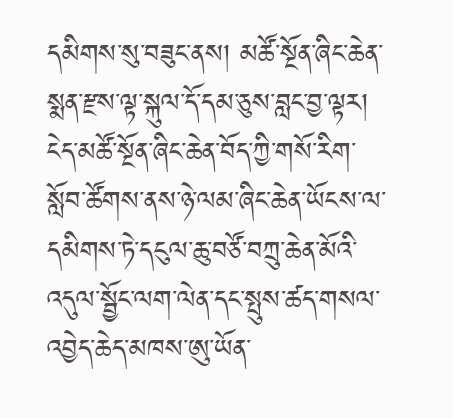དམིགས་སུ་བཟུང་ནས། མཚོ་སྔོན་ཞིང་ཆེན་སྨན་རྫས་ལྟ་སྐུལ་དོ་དམ་ཅུས་བླང་བྱ་ལྟར། ངེད་མཚོ་སྔོན་ཞིང་ཆེན་བོད་ཀྱི་གསོ་རིག་སློབ་ཚོགས་ནས་ཉེ་ལམ་ཞིང་ཆེན་ཡོངས་ལ་དམིགས་ཏེ་དངུལ་ཆུ་བཙོ་བཀྲུ་ཆེན་མོའི་འདུལ་སྦྱོང་ལག་ལེན་དང་སྤུས་ཚད་གསལ་འབྱེད་ཆེད་མཁས་ཨུ་ཡོན་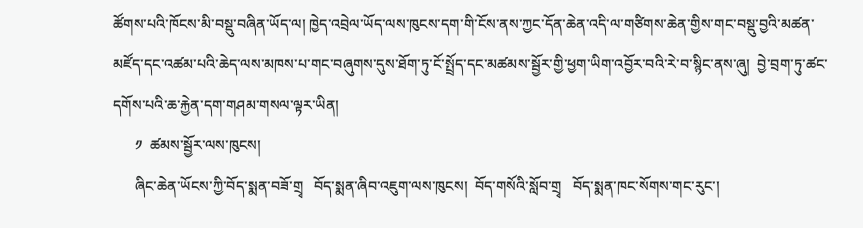ཚོགས་པའི་ཁོངས་མི་བསྡུ་བཞིན་ཡོད་ལ། ཁྱེད་འབྲེལ་ཡོད་ལས་ཁུངས་དག་གི་ངོས་ནས་ཀྱང་དོན་ཆེན་འདི་ལ་གཙིགས་ཆེན་གྱིས་གང་བསྡུ་བྱའི་མཚན་མཛོད་དང་འཚམ་པའི་ཆེད་ལས་མཁས་པ་གང་བཞུགས་དུས་ཐོག་ཏུ་ངོ་སྤྲོད་དང་མཚམས་སྦྱོར་གྱི་ཕྱག་ཡིག་འབྱོར་བའི་རེ་བ་སྙིང་ནས་ཞུ།  བྱེ་བྲག་ཏུ་ཚང་དགོས་པའི་ཆ་རྐྱེན་དག་གཤམ་གསལ་ལྟར་ཡིན།
      ༡  ཚམས་སྦྱོར་ལས་ཁུངས།
      ཞིང་ཆེན་ཡོངས་ཀྱི་བོད་སྨན་བཟོ་གྲྭ   བོད་སྨན་ཞིབ་འཇུག་ལས་ཁུངས།  བོད་གསོའི་སློབ་གྲྭ   བོད་སྨན་ཁང་སོགས་གང་རུང་།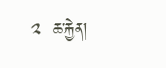༢  ཆ་རྐྱེན།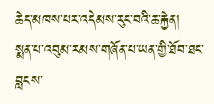ཆེད་མཁས་པར་འདེམས་རུང་བའི་ཆ་རྐྱེན།    སྨན་པ་འབུམ་རམས་གཞོན་པ་ཡན་གྱི་ཐོབ་ཐང་བླངས་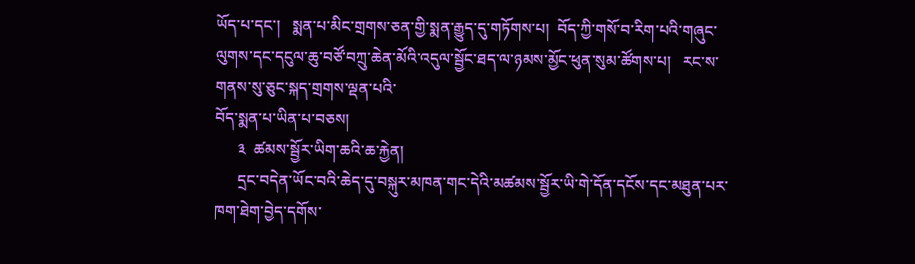ཡོད་པ་དང་།   སྨན་པ་མིང་གྲགས་ཅན་གྱི་སྨན་རྒྱུད་དུ་གཏོགས་པ།  བོད་ཀྱི་གསོ་བ་རིག་པའི་གཞུང་ལུགས་དང་དངུལ་ཆུ་བཙོ་བཀྲུ་ཆེན་མོའི་འདུལ་སྦྱོང་ཐད་ལ་ཉམས་མྱོང་ཕུན་སུམ་ཚོགས་པ།   རང་ས་གནས་སུ་ཅུང་སྐད་གྲགས་ལྡན་པའི་
བོད་སྨན་པ་ཡིན་པ་བཅས།
      ༣  ཚམས་སྦྱོར་ཡིག་ཆའི་ཆ་རྐྱེན།
      དྲང་བདེན་ཡོང་བའི་ཆེད་དུ་བསྐུར་མཁན་གང་དེའི་མཚམས་སྦྱོར་ཡི་གེ་དོན་དངོས་དང་མཐུན་པར་ཁག་ཐེག་བྱེད་དགོས་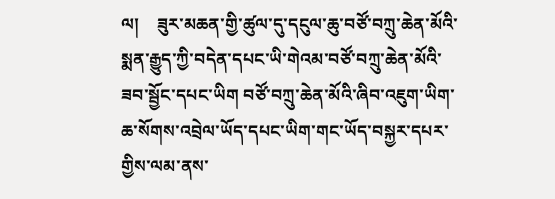ལ།    ཟུར་མཆན་གྱི་ཚུལ་དུ་དངུལ་ཆུ་བཙོ་བཀྲུ་ཆེན་མོའི་སྨན་རྒྱུད་ཀྱི་བདེན་དཔང་ཡི་གེའམ་བཙོ་བཀྲུ་ཆེན་མོའི་ཟབ་སྦྱོང་དཔང་ཡིག བཙོ་བཀྲུ་ཆེན་མོའི་ཞིབ་འཇུག་ཡིག་ཆ་སོགས་འབྲེལ་ཡོད་དཔང་ཡིག་གང་ཡོད་བསྐྱར་དཔར་གྱིས་ལམ་ནས་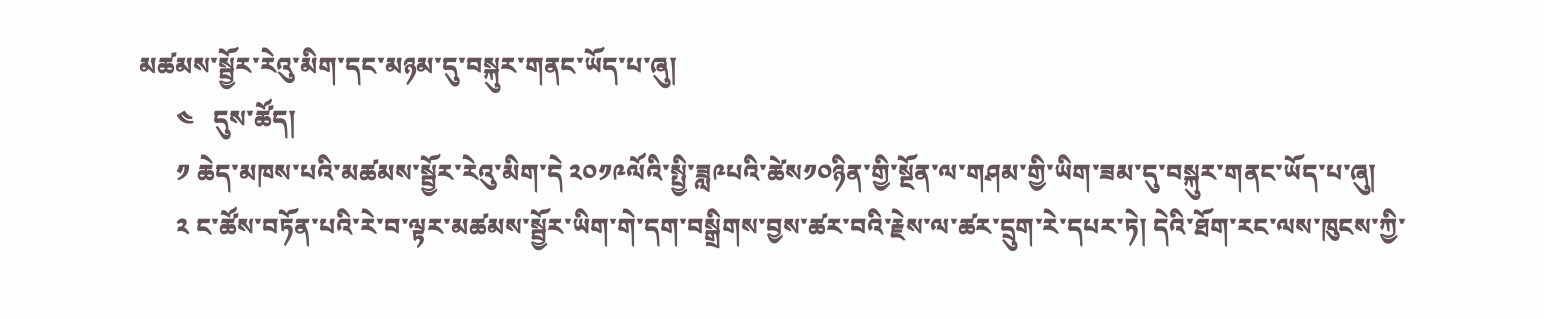མཚམས་སྦྱོར་རེའུ་མིག་དང་མཉམ་དུ་བསྐུར་གནང་ཡོད་པ་ཞུ།
      ༤   དུས་ཚོད།
      ༡ ཆེད་མཁས་པའི་མཚམས་སྦྱོར་རེའུ་མིག་དེ ༢༠༡༩ལོའི་སྤྱི་ཟླ༩པའི་ཚེས༡༠ཉིན་གྱི་སྔོན་ལ་གཤམ་གྱི་ཡིག་ཟམ་དུ་བསྐུར་གནང་ཡོད་པ་ཞུ།
      ༢ ང་ཚོས་བཏོན་པའི་རེ་བ་ལྟར་མཚམས་སྦྱོར་ཡིག་གེ་དག་བསྒྲིགས་བྱས་ཚར་བའི་རྗེས་ལ་ཚར་དྲུག་རེ་དཔར་ཏེ། དེའི་ཐོག་རང་ལས་ཁུངས་ཀྱི་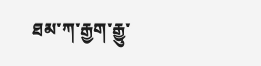ཐམ་ཀ་རྒྱག་རྒྱུ་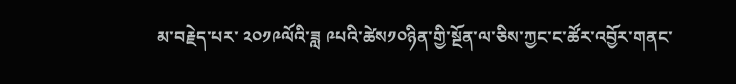མ་བརྗེད་པར་ ༢༠༡༩ལོའི་ཟླ ༩པའི་ཚེས༡༠ཉིན་གྱི་སྔོན་ལ་ཅིས་ཀྱང་ང་ཚོར་འབྱོར་གནང་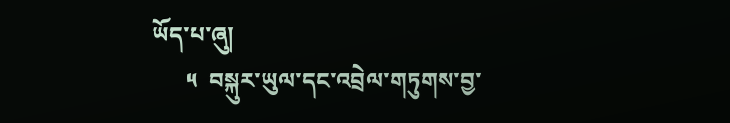ཡོད་པ་ཞུ།
      ༥  བསྐུར་ཡུལ་དང་འབྲེལ་གཏུགས་བྱ་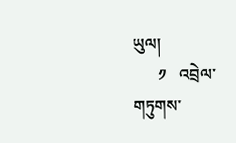ཡུལ།
      ༡   འབྲེལ་གཏུགས་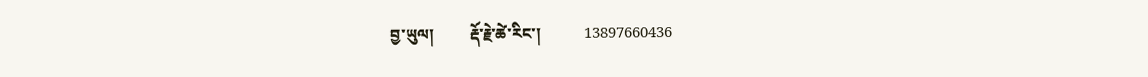བྱ་ཡུལ།         རྡོ་རྗེ་ཚེ་རིང་།           13897660436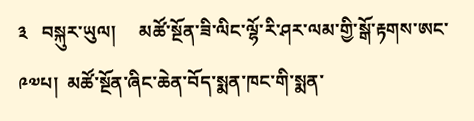༣   བསྐུར་ཡུལ།     མཚོ་སྔོན་ཟི་ལིང་ལྷོ་རི་ཤར་ལམ་གྱི་སྒོ་རྟགས་ཨང་༩༧པ།  མཚོ་སྔོན་ཞིང་ཆེན་བོད་སྨན་ཁང་གི་སྨན་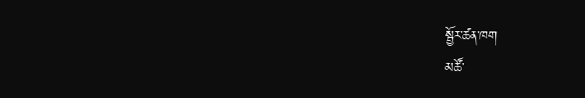སྦྱོར་ཚན་ཁག
མཚོ་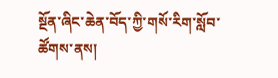སྔོན་ཞིང་ཆེན་བོད་ཀྱི་གསོ་རིག་སློབ་ཚོགས་ནས།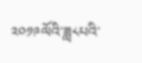༢༠༡༩ལོའི་ཟླ༨པའི་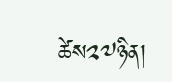ཚེས༢༧ཉིན།